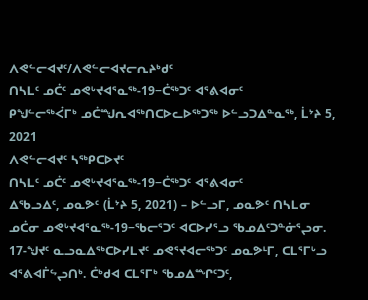ᐱᕙᓪᓕᐊᔪᑦ/ᐱᕙᓪᓕᐊᔪᓕᕆᔨᒃᑯᑦ
ᑎᓴᒪᑦ ᓄᑖᑦ ᓄᕙᒡᔪᐊᕐᓇᖅ-19−ᑖᖅᑐᑦ ᐊᕐᕕᐊᓂᑦ
ᑭᖑᓪᓕᖅᐹᒥᒃ ᓄᑖᙳᕆᐊᖅᑎᑕᐅᓚᐅᖅᑐᖅ ᐅᓪᓗᑐᐃᓐᓇᖅ, ᒫᔾᔨ 5, 2021
ᐱᕙᓪᓕᐊᔪᑦ ᓴᖅᑭᑕᐅᔪᑦ
ᑎᓴᒪᑦ ᓄᑖᑦ ᓄᕙᒡᔪᐊᕐᓇᖅ-19−ᑖᖅᑐᑦ ᐊᕐᕕᐊᓂᑦ
ᐃᖃᓗᐃᑦ, ᓄᓇᕗᑦ (ᒫᔾᔨ 5, 2021) – ᐅᓪᓗᒥ, ᓄᓇᕗᑦ ᑎᓴᒪᓂ ᓄᑖᓂ ᓄᕙᒡᔪᐊᕐᓇᖅ-19−ᖃᓕᕐᑐᑦ ᐊᑕᐅᓯᕐᓗ ᖃᓄᐃᑦᑐᓐᓃᕐᖢᓂ. 17-ᖑᔪᑦ ᓇᓗᓇᐃᖅᑕᐅᓯᒪᔪᑦ ᓄᕙᕐᔪᐊᓕᖅᑐᑦ ᓄᓇᕗᒻᒥ, ᑕᒪᕐᒥᒡᓗ ᐊᕐᕕᐊᒦᖦᖢᑎᒃ. ᑖᒃᑯᐊ ᑕᒪᕐᒥᒃ ᖃᓄᐃᙱᑦᑐᑦ,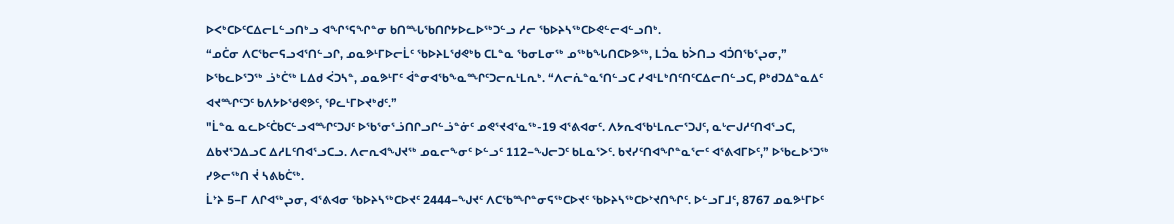ᐅᐸᒃᑕᐅᑦᑕᐃᓕᒪᓪᓗᑎᒃᓗ ᐊᖏᕐᕋᖏᓐᓂ ᑲᑎᙵᖃᑎᒋᔭᐅᓚᐅᖅᑐᓪᓗ ᓱᓕ ᖃᐅᔨᓴᖅᑕᐅᕙᓪᓕᐊᓪᓗᑎᒃ.
“ᓄᑖᓂ ᐱᑕᖃᓕᕋᓗᐊᕐᑎᓪᓗᒋ, ᓄᓇᕗᒻᒥᐅᓕᒫᑦ ᖃᐅᔨᒪᖁᕙᒃᑲ ᑕᒪᓐᓇ ᖃᓂᒪᓂᖅ ᓄᖅᑲᖓᑎᑕᐅᕗᖅ, ᒪᑑᓇ ᑲᐴᑎᓗ ᐊᑑᑎᖃᕐᖢᓂ,” ᐅᖃᓚᐅᕐᑐᖅ ᓘᒃᑖᖅ ᒪᐃᑯ ᐹᑐᓴᓐ, ᓄᓇᕗᒻᒥᑦ ᐋᓐᓂᐊᖃᖕᓇᙱᑦᑐᓕᕆᒻᒪᕆᒃ. “ᐱᓕᕇᓐᓇᕐᑎᓪᓗᑕ ᓯᐊᒻᒪᒃᑎᑦᑎᑦᑕᐃᓕᑎᓪᓗᑕ, ᑭᒃᑯᑐᐃᓐᓇᐃᑦ ᐊᔪᙱᑦᑐᑦ ᑲᐱᔭᐅᖁᕙᕗᑦ, ᕿᓚᒻᒥᐅᔪᒃᑯᑦ.”
"ᒫᓐᓇ ᓇᓚᐅᑦᑖᑲᑕᓪᓗᐊᙱᑦᑐᒍᑦ ᐅᖃᕐᓂᕐᓘᑎᒋᓗᒋᓪᓘᓐᓃᑦ ᓄᕙᕐᔪᐊᕐᓇᖅ-19 ᐊᕐᕕᐊᓂᑦ. ᐱᔭᕆᐊᖃᒻᒪᕆᓕᕐᑐᒍᑦ, ᓇᒡᓕᒍᓱᑦᑎᐊᕐᓗᑕ, ᐃᑲᔪᕐᑐᐃᓗᑕ ᐃᓱᒪᑦᑎᐊᕐᓗᑕᓗ. ᐱᓕᕆᐊᖑᔪᖅ ᓄᓇᓕᖕᓂᑦ ᐅᓪᓗᑦ 112−ᖑᓕᑐᑦ ᑲᒪᓇᕐᐳᑦ. ᑲᔪᓯᑦᑎᐊᖏᓐᓇᕐᓕᑦ ᐊᕐᕕᐊᒥᐅᑦ,” ᐅᖃᓚᐅᕐᑐᖅ ᓯᕗᓕᖅᑎ ᔫ ᓴᕕᑲᑖᖅ.
ᒫᔾᔨ 5−ᒥ ᐱᒋᐊᖅᖢᓂ, ᐊᕐᕕᐊᓂ ᖃᐅᔨᓴᖅᑕᐅᔪᑦ 2444−ᖑᔪᑦ ᐱᑕᖃᙱᓐᓂᕋᖅᑕᐅᔪᑦ ᖃᐅᔨᓴᖅᑕᐅᔾᔪᑎᖏᑦ. ᐅᓪᓗᒥᒧᑦ, 8767 ᓄᓇᕗᒻᒥᐅᑦ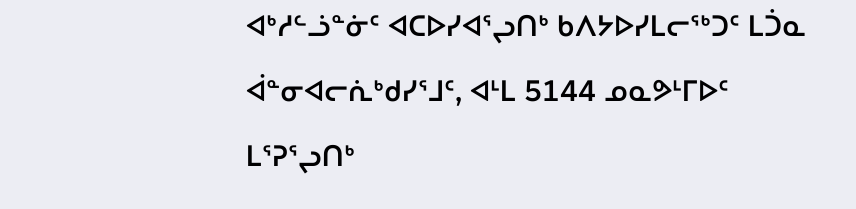ᐊᒃᓱᓪᓘᓐᓃᑦ ᐊᑕᐅᓯᐊᕐᖢᑎᒃ ᑲᐱᔭᐅᓯᒪᓕᖅᑐᑦ ᒪᑑᓇ ᐋᓐᓂᐊᓕᕇᒃᑯᓯᕐᒧᑦ, ᐊᒻᒪ 5144 ᓄᓇᕗᒻᒥᐅᑦ ᒪᕐᕈᕐᖢᑎᒃ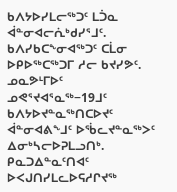ᑲᐱᔭᐅᓯᒪᓕᖅᑐᑦ ᒪᑑᓇ ᐋᓐᓂᐊᓕᕇᒃᑯᓯᕐᒧᑦ. ᑲᐱᓯᑲᑕᖕᓂᐊᖅᑐᑦ ᑕᒫᓂ ᐅᑭᐅᖅᑕᖅᑐᒥ ᓱᓕ ᑲᔪᓯᕗᑦ. ᓄᓇᕗᒻᒥᐅᑦ ᓄᕙᕐᔪᐊᕐᓇᖅ−19ᒧᑦ ᑲᐱᔭᐅᔪᓐᓇᖅᑎᑕᐅᔪᑦ ᐋᓐᓂᐊᕕᖕᒧᑦ ᐅᖄᓚᔪᓐᓇᖅᐳᑦ ᐃᓂᒃᓴᓕᐅᕈᒪᓗᑎᒃ.
ᑭᓇᑐᐃᓐᓇᑦᑎᐊᑦ ᐅᐸᒍᑎᓯᒪᓚᐅᕋᓱᒋᔪᖅ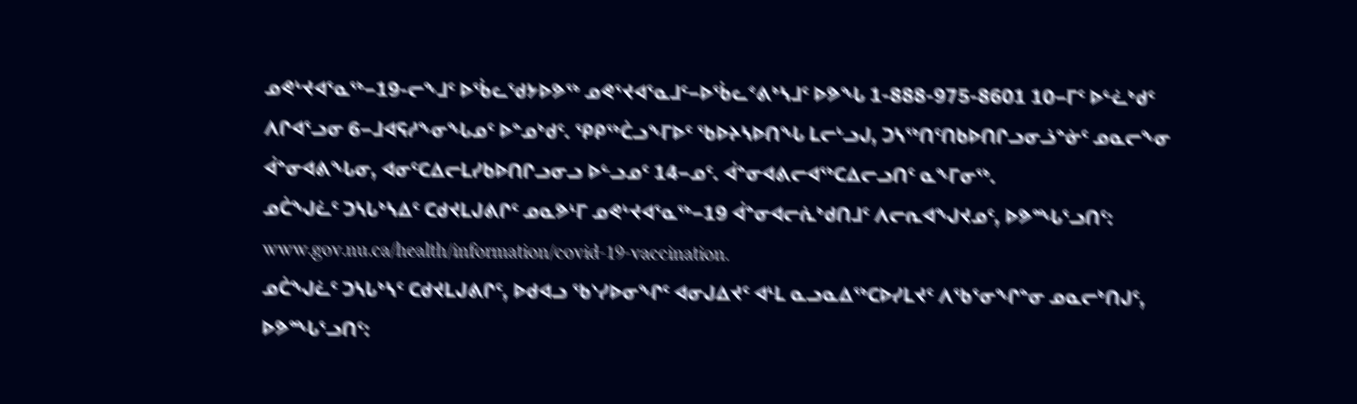ᓄᕙᒡᔪᐊᕐᓇᖅ−19-ᓕᖕᒧᑦ ᐅᖄᓚᖁᔭᐅᕗᖅ ᓄᕙᕐᔪᐊᕐᓇᒧᑦ−ᐅᖄᓚᕝᕕᒃᓴᒧᑦ ᐅᕗᖓ 1-888-975-8601 10−ᒥᑦ ᐅᓪᓛᒃᑯᑦ ᐱᒋᐊᕐᓗᓂ 6−ᒧᐊᕋᓱᖕᓂᖓᓄᑦ ᐅᓐᓄᒃᑯᑦ. ᕿᑭᖅᑖᓗᖕᒥᐅᑦ ᖃᐅᔨᓴᐅᑎᖓ ᒪᓕᒡᓗᒍ, ᑐᓴᖅᑎᑦᑎᑲᐅᑎᒋᓗᓂᓘᓐᓃᑦ ᓄᓇᓕᖕᓂ ᐋᓐᓂᐊᕕᖓᓂ, ᐊᓂᑦᑕᐃᓕᒪᓯᑲᐅᑎᒋᓗᓂᓗ ᐅᓪᓗᓄᑦ 14−ᓄᑦ. ᐋᓐᓂᐊᕕᓕᐊᖅᑕᐃᓕᓗᑎᑦ ᓇᖕᒥᓂᖅ.
ᓄᑖᖑᓛᑦ ᑐᓴᒐᒃᓴᐃᑦ ᑕᑯᔪᒪᒍᕕᒋᑦ ᓄᓇᕗᒻᒥ ᓄᕙᒡᔪᐊᕐᓇᖅ−19 ᐋᓐᓂᐊᓕᕇᒃᑯᑎᒧᑦ ᐱᓕᕆᐊᖑᔪᓄᑦ, ᐅᕗᙵᕐᓗᑎᑦ: www.gov.nu.ca/health/information/covid-19-vaccination.
ᓄᑖᖑᓛᑦ ᑐᓴᒐᒃᓴᑦ ᑕᑯᔪᒪᒍᕕᒋᑦ, ᐅᑯᐊᓗ ᖃᔅᓯᐅᓂᖏᑦ ᐊᓂᒍᐃᔪᑦ ᐊᒻᒪ ᓇᓗᓇᐃᖅᑕᐅᓯᒪᔪᑦ ᐱᖃᕐᓂᖏᓐᓂ ᓄᓇᓕᒃᑎᒍᑦ, ᐅᕗᙵᕐᓗᑎᑦ: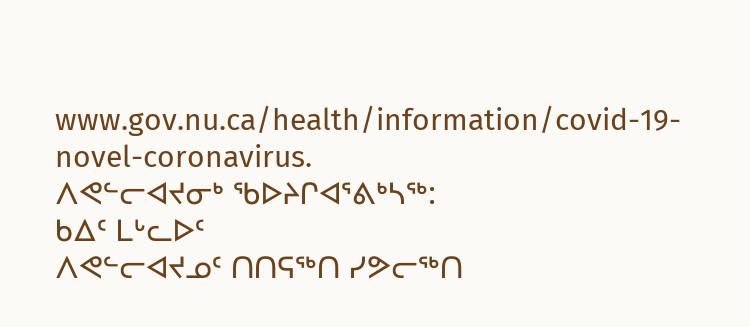www.gov.nu.ca/health/information/covid-19-novel-coronavirus.
ᐱᕙᓪᓕᐊᔪᓂᒃ ᖃᐅᔨᒋᐊᕐᕕᒃᓴᖅ:
ᑲᐃᑦ ᒪᒡᓚᐅᑦ
ᐱᕙᓪᓕᐊᔪᓄᑦ ᑎᑎᕋᖅᑎ ᓯᕗᓕᖅᑎ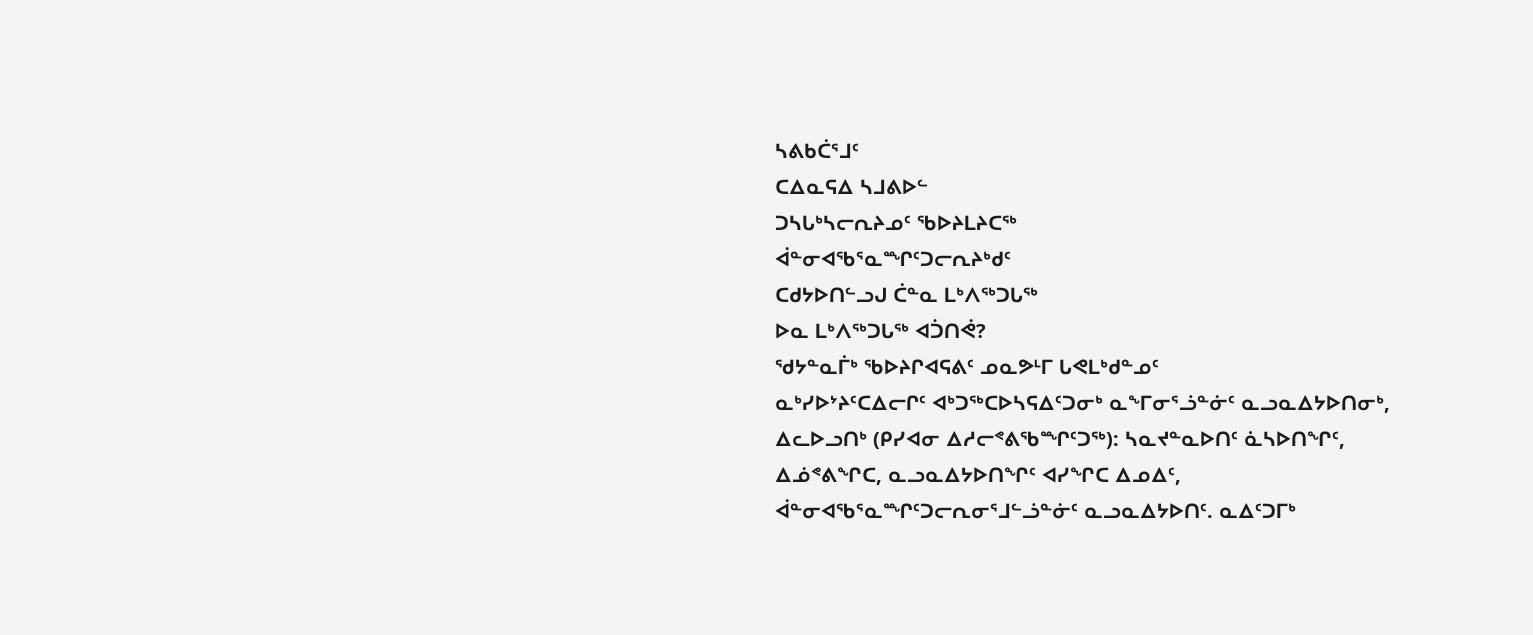ᓴᕕᑲᑖᕐᒧᑦ
ᑕᐃᓇᕋᐃ ᓴᒧᕕᐅᓪ
ᑐᓴᒐᒃᓴᓕᕆᔨᓄᑦ ᖃᐅᔨᒪᔨᑕᖅ
ᐋᓐᓂᐊᖃᕐᓇᙱᑦᑐᓕᕆᔨᒃᑯᑦ
ᑕᑯᔭᐅᑎᓪᓗᒍ ᑖᓐᓇ ᒪᒃᐱᖅᑐᒐᖅ
ᐅᓇ ᒪᒃᐱᖅᑐᒐᖅ ᐊᑑᑎᕚ?
ᖁᔭᓐᓇᒦᒃ ᖃᐅᔨᒋᐊᕋᕕᑦ ᓄᓇᕗᒻᒥ ᒐᕙᒪᒃᑯᓐᓄᑦ
ᓇᒃᓯᐅᔾᔨᑦᑕᐃᓕᒋᑦ ᐊᒃᑐᖅᑕᐅᓴᕋᐃᑦᑐᓂᒃ ᓇᖕᒥᓂᕐᓘᓐᓃᑦ ᓇᓗᓇᐃᔭᐅᑎᓂᒃ, ᐃᓚᐅᓗᑎᒃ (ᑭᓯᐊᓂ ᐃᓱᓕᕝᕕᖃᙱᑦᑐᖅ): ᓴᓇᔪᓐᓇᐅᑎᑦ ᓈᓴᐅᑎᖏᑦ, ᐃᓅᕝᕕᖏᑕ, ᓇᓗᓇᐃᔭᐅᑎᖏᑦ ᐊᓯᖏᑕ ᐃᓄᐃᑦ, ᐋᓐᓂᐊᖃᕐᓇᙱᑦᑐᓕᕆᓂᕐᒧᓪᓘᓐᓃᑦ ᓇᓗᓇᐃᔭᐅᑎᑦ. ᓇᐃᑦᑐᒥᒃ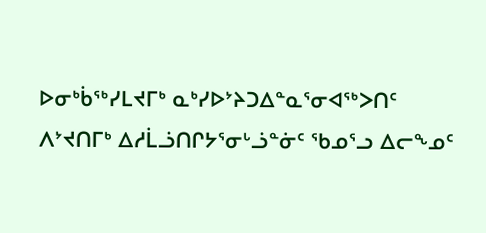ᐅᓂᒃᑳᖅᓯᒪᔪᒥᒃ ᓇᒃᓯᐅᔾᔨᑐᐃᓐᓇᕐᓂᐊᖅᐳᑎᑦ ᐱᔾᔪᑎᒥᒃ ᐃᓱᒫᓘᑎᒋᔭᕐᓂᒡᓘᓐᓃᑦ ᖃᓄᕐᓗ ᐃᓕᖕᓄᑦ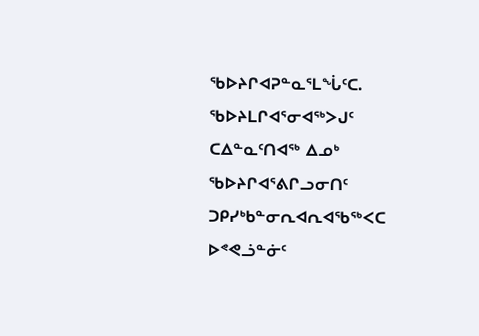ᖃᐅᔨᒋᐊᕈᓐᓇᕐᒪᖔᑦᑕ. ᖃᐅᔨᒪᒋᐊᕐᓂᐊᖅᐳᒍᑦ ᑕᐃᓐᓇᑦᑎᐊᖅ ᐃᓄᒃ ᖃᐅᔨᒋᐊᕐᕕᒋᓗᓂᑎᑦ ᑐᑭᓯᒃᑲᓐᓂᕆᐊᕆᐊᖃᖅᐸᑕ ᐅᕝᕙᓘᓐᓃᑦ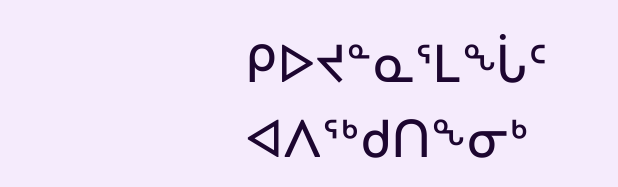ᑭᐅᔪᓐᓇᕐᒪᖔᑦ ᐊᐱᖅᑯᑎᖕᓂᒃ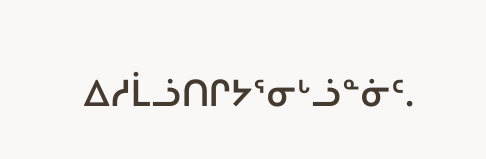ᐃᓱᒫᓘᑎᒋᔭᕐᓂᒡᓘᓐᓃᑦ.